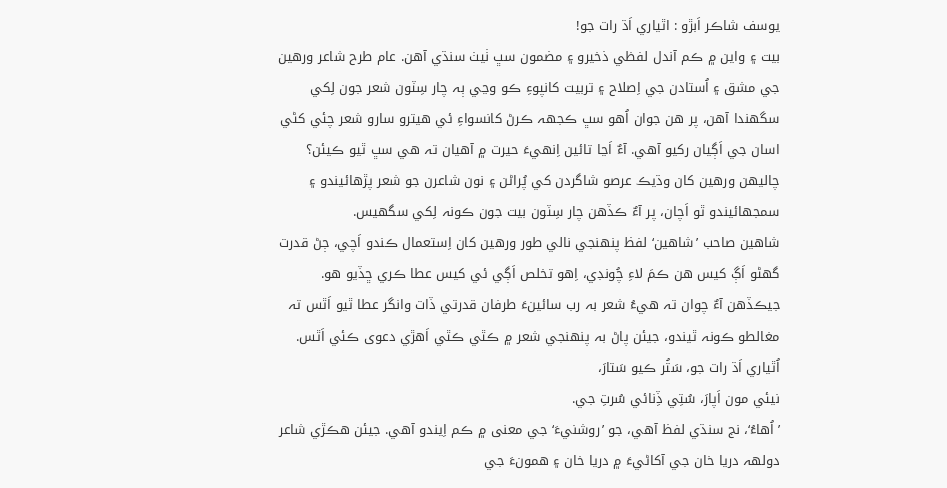يوسف شاڪر اَبڙو : اٿياري اَڌ رات جو!
بيت ۽ واين ۾ ڪم آندل لفظي ذخيرو ۽ مضمون سڀ ٺيٺ سنڌي آهن. عام طرح شاعر ورهين جي مشق ۽ اُستادن جي اِصلاح ۽ تربيت کانپوءِ ڪو وڃي ٻہ چار سِٽون شعر جون لِکي سگهندا آهن، پر هن جوان اُهو سڀ ڪجهہ ڪرڻ کانسواءِ ئي هيترو سارو شعر چئي کڻي اسان جي اَڳيان رکيو آهي. آءٌ اَڃا تائين اِنھيءَ حيرت ۾ آهيان تہ هي سڀ ٿيو ڪيئن؟ چاليھن ورهين کان وڌيڪ عرصو شاگردن کي پُراڻن ۽ نون شاعرن جو شعر پڙهائيندو ۽ سمجهائيندو ٿو اَچان، پر آءٌ ڪڏهن چار سِٽون بيت جون ڪونہ لِکي سگهيس.
شاهين صاحب ’شاهين‘ لفظ پنھنجي نالي طور ورهين کان اِستعمال ڪندو اَچي، ڄڻ قدرت گهڻو اَڳ کيس هن ڪمَ لاءِ چُونڊي، اِهو تخلص اَڳي ئي کيس عطا ڪري ڇڏيو هو. جيڪڏهن آءٌ چوان تہ هيءُ شعر بہ رب سائينءَ طرفان قدرتي ڏات وانگر عطا ٿيو اَٿس تہ مغالطو ڪونہ ٿيندو، جيئن پاڻ بہ پنھنجي شعر ۾ ڪٿي ڪٿي اَهڙي دعوى ڪئي اَٿس.
اُٿياري اَڌ رات جو، سَتُر ڪيو سَتارَ،
نيئي مون اَپارَ، سُتِي ڏِنائي سُرتِ جي.
’اُهاءُ‘، نج سنڌي لفظ آهي، جو ’روشنيءَ‘ جي معنى ۾ ڪم اِيندو آهي. جيئن هڪڙي شاعر دولھہ دريا خان جي آکاڻيءَ ۾ دريا خان ۽ همونءَ جي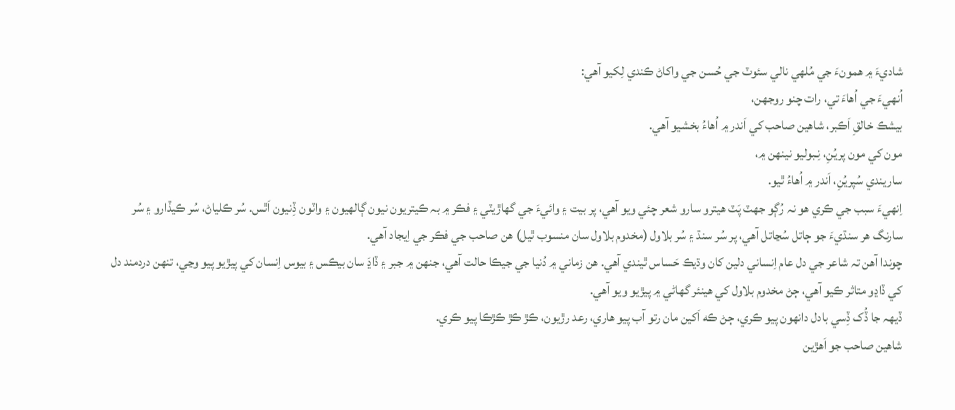شاديءَ ۾ همونءَ جي مُلھي نالي سئوٽ جي حُسن جي واکاڻ ڪندي لِکيو آهي:
اُنھيءَ جي اُهاءَ تي، رات چنو روجهن،
بيشڪ خالقِ اَڪبر، شاهين صاحب کي اَندر ۾ اُهاءُ بخشيو آهي.
مون کي مون پريُنِ، نِـبوليو نينھن ۾،
ساريندي سُپريُنِ، اَندر ۾ اُهاءُ ٿيو.
اِنھيءَ سبب جي ڪري هو نہ رُڳو جهٽ پَٽ هيترو سارو شعر چئي ويو آهي، پر بيت ۽ وائيءَ جي گهاڙيٽي ۽ فڪر ۾ بہ ڪيتريون نيون ڳالھيون ۽ واٽون ڏِنيون اَٿس. سُر ڪلياڻ، سُر ڪيڏارو ۽ سُر سارنگ هر سنڌيءَ جو ڄاتل سُڃاتل آهي، پر سُر سنڌ ۽ سُر بلاول (مخدوم بلاول سان منسوب ٿيل) هن صاحب جي فڪر جي اِيجاد آهي.
چوندا آهن تہ شاعر جي دل عام اِنساني دلين کان وڌيڪ حَساس ٿيندي آهي. هن زماني ۾ دُنيا جي جيڪا حالت آهي، جنھن ۾ جبر ۽ ڏاڍَ سان بيڪس ۽ بيوس اِنسان کي پيڙيو پيو وڃي، تنھن دردمند دل کي ڏاڍو متاثر ڪيو آهي، ڄڻ مخدوم بلاول کي هينئر گهاڻي ۾ پيڙيو ويو آهي.
ڏيھہ جا ڏُک ڏِسي بادل دانھون پيو ڪري، ڄڻ ڪه اَکين مان رتو آب پيو هاري، رعد رڙيون، ڪڙ ڪڙ ڪڙڪا پيو ڪري.
شاهين صاحب جو اَهڙين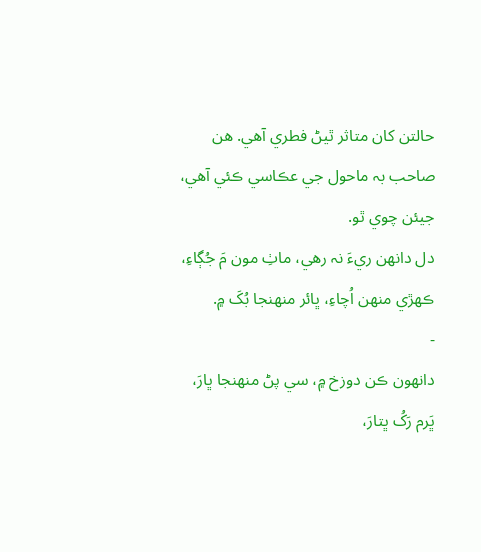حالتن کان متاثر ٿيڻ فطري آهي. هن صاحب بہ ماحول جي عڪاسي ڪئي آهي، جيئن چوي ٿو.
دل دانھن ريءَ نہ رهي، ماٺِ مون مَ جُڳاءِ،
ڪھڙي منھن اُچاءِ، ڀائر منھنجا بُکَ ۾.
-
دانھون ڪن دوزخ ۾، سي پڻ منھنجا ڀارَ،
ڀَرم رَکُ ڀتارَ،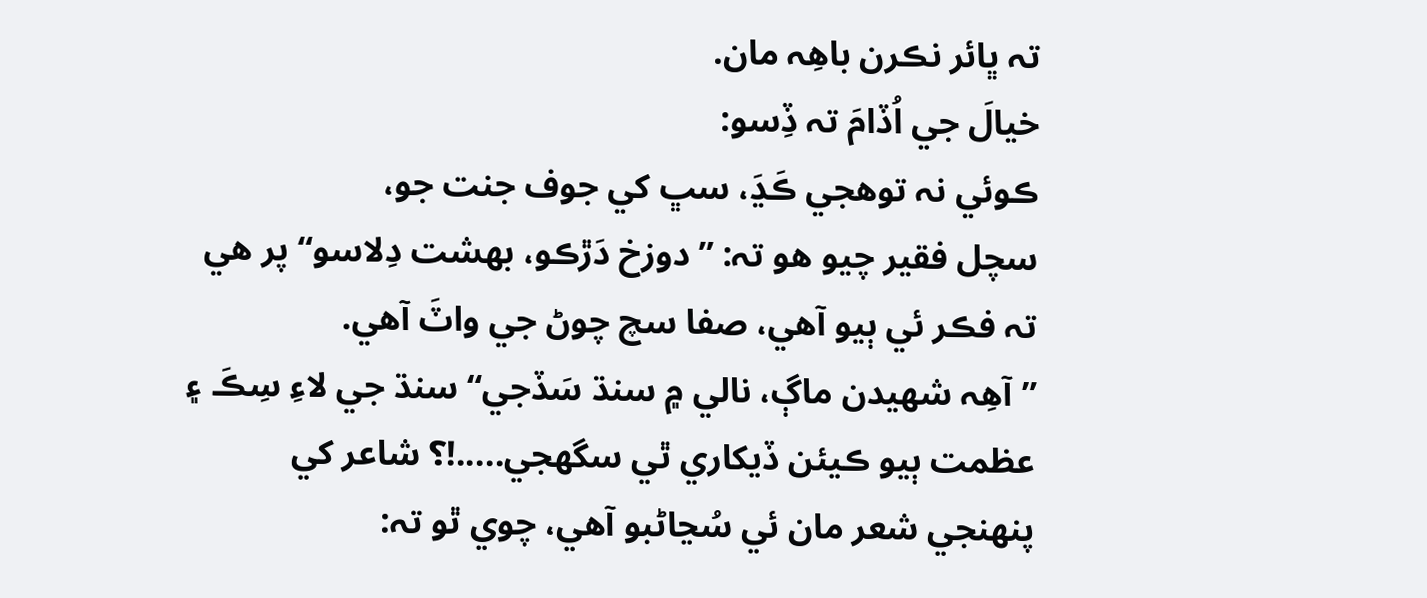تہ ڀائر نڪرن باهِہ مان.
خيالَ جي اُڏامَ تہ ڏِسو:
ڪوئي نہ توهجي ڪَڍَ، سڀ کي جوف جنت جو،
سچل فقير چيو هو تہ: ”دوزخ دَڙڪو، بھشت دِلاسو“ پر هي تہ فڪر ئي ٻيو آهي، صفا سچ چوڻ جي واٽَ آهي.
”آهِہ شھيدن ماڳ، نالي ۾ سنڌ سَڏجي“ سنڌ جي لاءِ سِڪَ ۽ عظمت ٻيو ڪيئن ڏيکاري ٿي سگهجي.....!؟ شاعر کي پنھنجي شعر مان ئي سُڃاڻبو آهي، چوي ٿو تہ: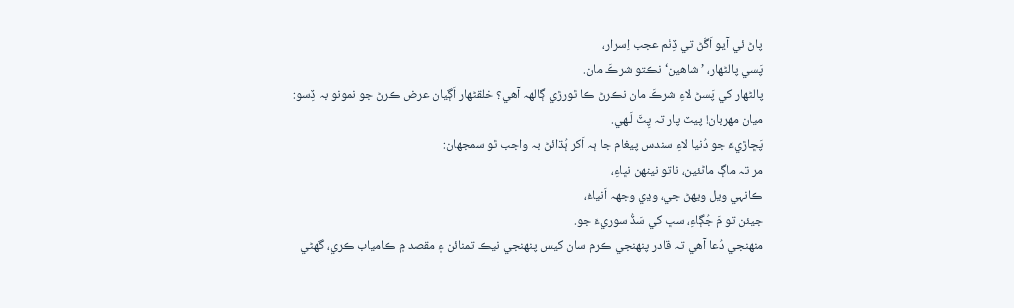پاڻ ئي آيو اَڱڻ تي ڏِٺم عجب اِسرار،
پَسي پالڻھار، ’شاهين‘ نڪتو شرڪَ مان.
پالڻھار کي پَسڻ لاءِ شرڪَ مان نڪرڻ ڪا ٿورڙي ڳالھہ آهي؟ خلقڻھار اَڳيان عرض ڪرڻ جو نمونو بہ ڏِسو:
ميان مھربان! پيٽ پار تہ پِٽَ لَـھي.
پَڇاڙيءَ جو دُنيا لاءِ سندس پيغام جا ٻہ اَکر ٻُڌائڻ بہ واجب ٿو سمجهان:
مر تہ ماڳ ماڻئين، ناتو نينھن نڀاءِ،
ڪانہي ويل ويھڻ جي، وڍي وجهہ اَنياءُ،
جيئن تو مَ جُڳاءِ، سڀ کي سَڏُ سوريءَ جو.
منھنجي دُعا آهي تہ قادر پنھنجي ڪرم سان کيس پنھنجي نيڪ تمنائن ۽ مقصد ۾ ڪامياب ڪري، گهڻي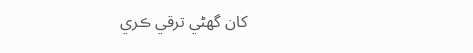کان گهڻي ترقي ڪري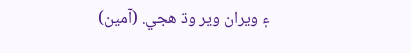۽ ويران وير وڌ هجي. (آمين)